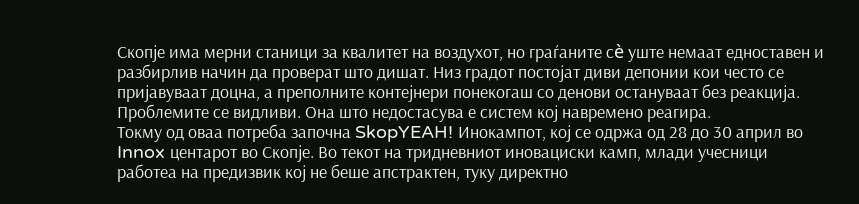Скопје има мерни станици за квалитет на воздухот, но граѓаните сè уште немаат едноставен и разбирлив начин да проверат што дишат. Низ градот постојат диви депонии кои често се пријавуваат доцна, а преполните контејнери понекогаш со денови остануваат без реакција. Проблемите се видливи. Она што недостасува е систем кој навремено реагира.
Токму од оваа потреба започна SkopYEAH! Инокампот, кој се одржа од 28 до 30 април во Innox центарот во Скопје. Во текот на тридневниот иновациски камп, млади учесници работеа на предизвик кој не беше апстрактен, туку директно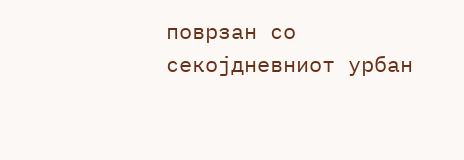поврзан со секојдневниот урбан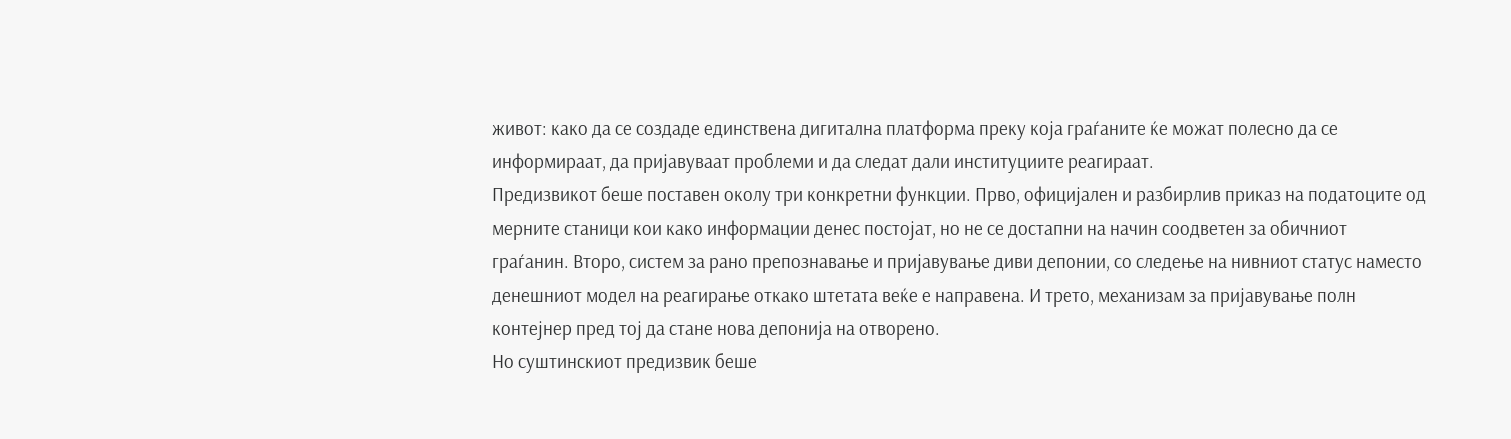живот: како да се создаде единствена дигитална платформа преку која граѓаните ќе можат полесно да се информираат, да пријавуваат проблеми и да следат дали институциите реагираат.
Предизвикот беше поставен околу три конкретни функции. Прво, официјален и разбирлив приказ на податоците од мерните станици кои како информации денес постојат, но не се достапни на начин соодветен за обичниот граѓанин. Второ, систем за рано препознавање и пријавување диви депонии, со следење на нивниот статус наместо денешниот модел на реагирање откако штетата веќе е направена. И трето, механизам за пријавување полн контејнер пред тој да стане нова депонија на отворено.
Но суштинскиот предизвик беше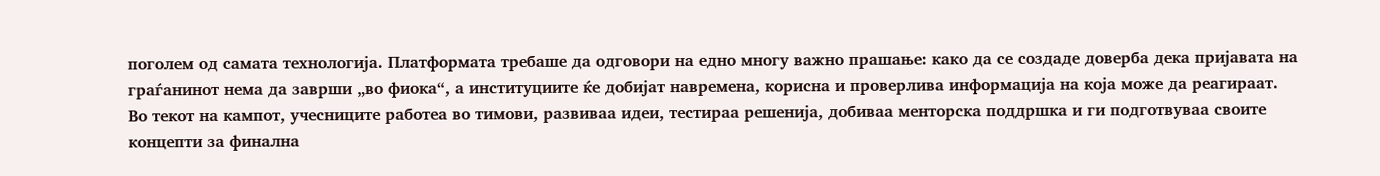поголем од самата технологија. Платформата требаше да одговори на едно многу важно прашање: како да се создаде доверба дека пријавата на граѓанинот нема да заврши „во фиока“, а институциите ќе добијат навремена, корисна и проверлива информација на која може да реагираат.
Во текот на кампот, учесниците работеа во тимови, развиваа идеи, тестираа решенија, добиваа менторска поддршка и ги подготвуваа своите концепти за финална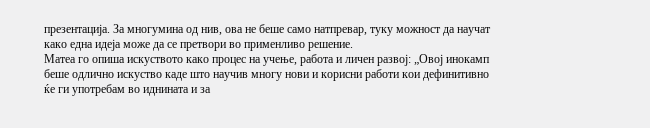презентација. За многумина од нив, ова не беше само натпревар, туку можност да научат како една идеја може да се претвори во применливо решение.
Матеа го опиша искуството како процес на учење, работа и личен развој: „Овој инокамп беше одлично искуство каде што научив многу нови и корисни работи кои дефинитивно ќе ги употребам во иднината и за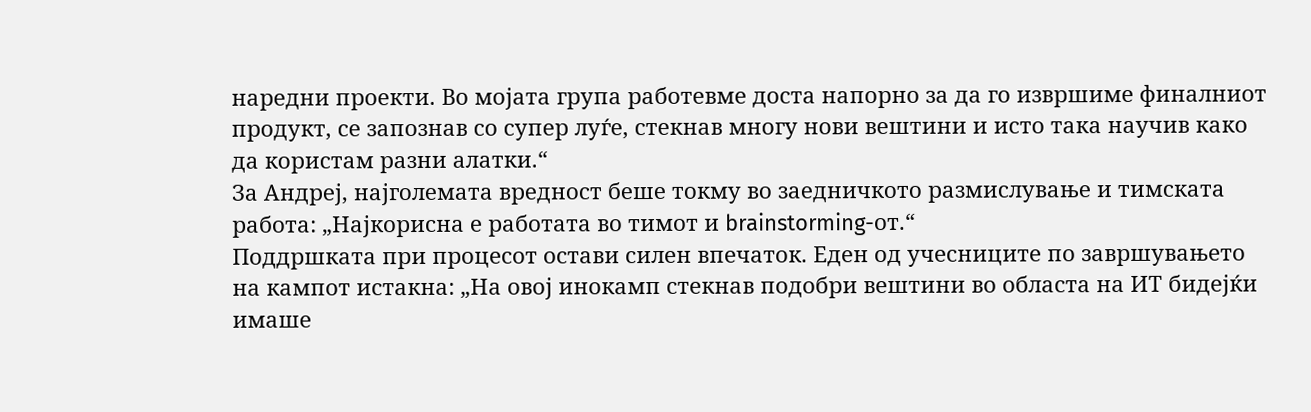наредни проекти. Во мојата група работевме доста напорно за да го извршиме финалниот продукт, се запознав со супер луѓе, стекнав многу нови вештини и исто така научив како да користам разни алатки.“
За Андреј, најголемата вредност беше токму во заедничкото размислување и тимската работа: „Најкорисна е работата во тимот и brainstorming-от.“
Поддршката при процесот остави силен впечаток. Еден од учесниците по завршувањето на кампот истакна: „На овој инокамп стекнав подобри вештини во областа на ИТ бидејќи имаше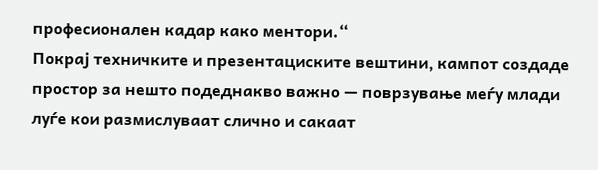професионален кадар како ментори.“
Покрај техничките и презентациските вештини, кампот создаде простор за нешто подеднакво важно — поврзување меѓу млади луѓе кои размислуваат слично и сакаат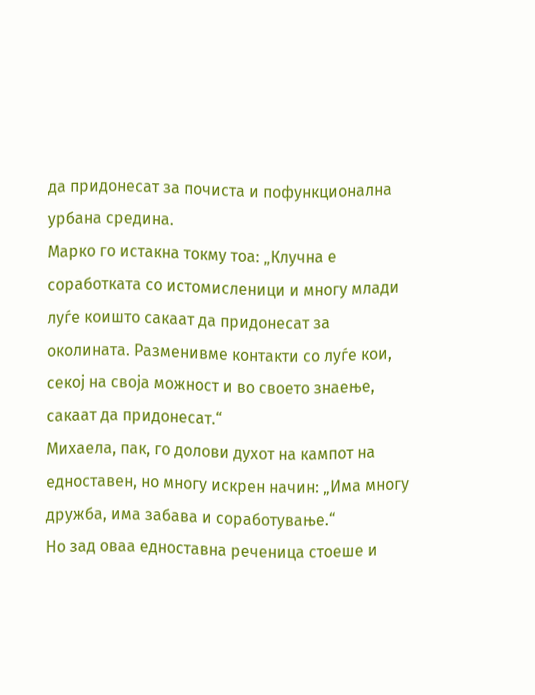да придонесат за почиста и пофункционална урбана средина.
Марко го истакна токму тоа: „Клучна е соработката со истомисленици и многу млади луѓе коишто сакаат да придонесат за околината. Разменивме контакти со луѓе кои, секој на своја можност и во своето знаење, сакаат да придонесат.“
Михаела, пак, го долови духот на кампот на едноставен, но многу искрен начин: „Има многу дружба, има забава и соработување.“
Но зад оваа едноставна реченица стоеше и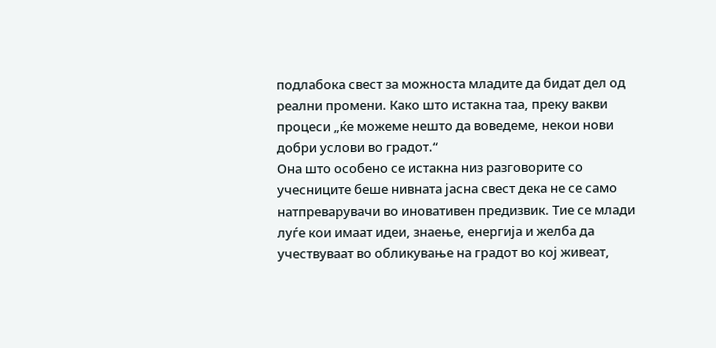подлабока свест за можноста младите да бидат дел од реални промени. Како што истакна таа, преку вакви процеси „ќе можеме нешто да воведеме, некои нови добри услови во градот.“
Она што особено се истакна низ разговорите со учесниците беше нивната јасна свест дека не се само натпреварувачи во иновативен предизвик. Тие се млади луѓе кои имаат идеи, знаење, енергија и желба да учествуваат во обликување на градот во кој живеат,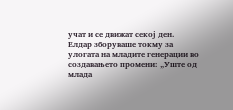учат и се движат секој ден.
Елдар зборуваше токму за улогата на младите генерации во создавањето промени: „Уште од млада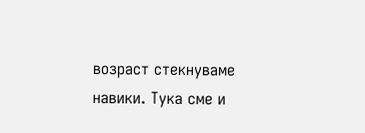возраст стекнуваме навики. Тука сме и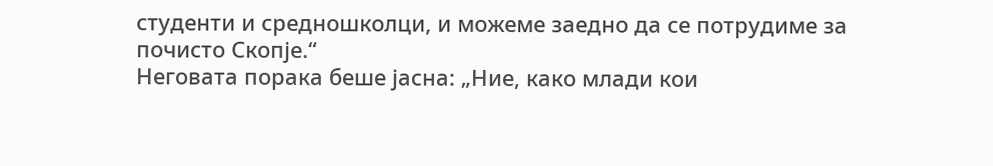студенти и средношколци, и можеме заедно да се потрудиме за почисто Скопје.“
Неговата порака беше јасна: „Ние, како млади кои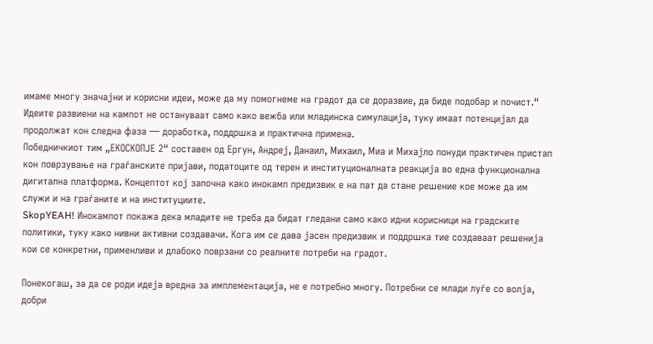имаме многу значајни и корисни идеи, може да му помогнеме на градот да се доразвие, да биде подобар и почист.“
Идеите развиени на кампот не остануваат само како вежба или младинска симулација, туку имаат потенцијал да продолжат кон следна фаза — доработка, поддршка и практична примена.
Победничкиот тим „ЕКОСКОПЈЕ 2“ составен од Ергун, Андреј, Данаил, Михаил, Миа и Михајло понуди практичен пристап кон поврзување на граѓанските пријави, податоците од терен и институционалната реакција во една функционална дигитална платформа. Концептот кој започна како инокамп предизвик е на пат да стане решение кое може да им служи и на граѓаните и на институциите.
SkopYEAH! Инокампот покажа дека младите не треба да бидат гледани само како идни корисници на градските политики, туку како нивни активни создавачи. Кога им се дава јасен предизвик и поддршка тие создаваат решенија кои се конкретни, применливи и длабоко поврзани со реалните потреби на градот.

Понекогаш, за да се роди идеја вредна за имплементација, не е потребно многу. Потребни се млади луѓе со волја, добри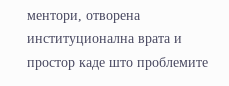ментори, отворена институционална врата и простор каде што проблемите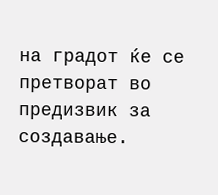на градот ќе се претворат во предизвик за создавање.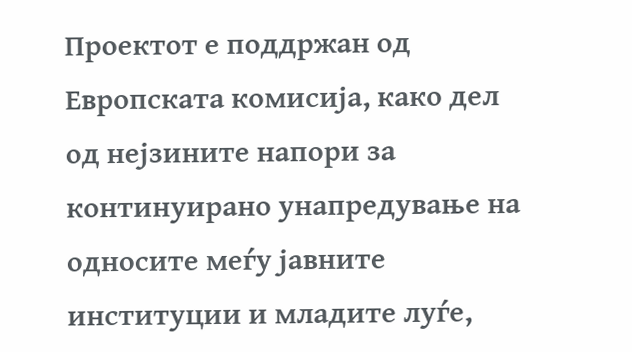Проектот е поддржан од Европската комисија, како дел од нејзините напори за континуирано унапредување на односите меѓу јавните институции и младите луѓе,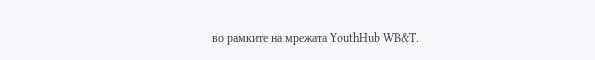во рамките на мрежата YouthHub WB&T.